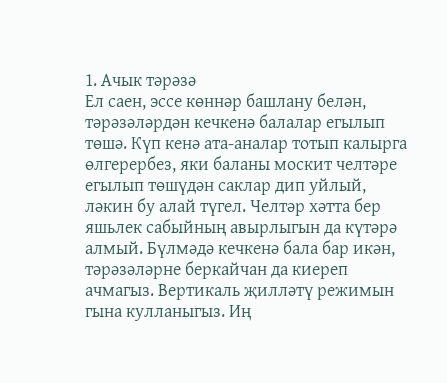1. Ачык тәрәзә
Ел саен, эссе көннәр башлану белән, тәрәзәләрдән кечкенә балалар егылып төшә. Күп кенә ата-аналар тотып калырга өлгерербез, яки баланы москит челтәре егылып төшүдән саклар дип уйлый, ләкин бу алай түгел. Челтәр хәтта бер яшьлек сабыйның авырлыгын да күтәрә алмый. Бүлмәдә кечкенә бала бар икән, тәрәзәләрне беркайчан да киереп ачмагыз. Вертикаль җилләтү режимын гына кулланыгыз. Иң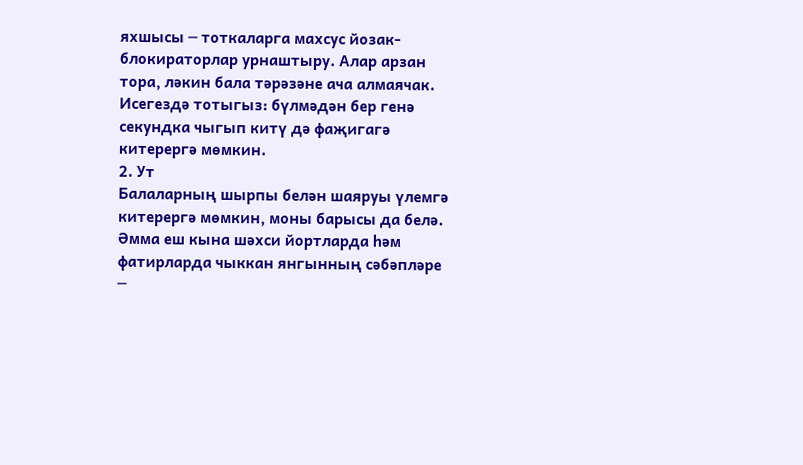яхшысы ─ тоткаларга махсус йозак-блокираторлар урнаштыру. Алар арзан тора, ләкин бала тәрәзәне ача алмаячак. Исегездә тотыгыз: бүлмәдән бер генә секундка чыгып китү дә фаҗигагә китерергә мөмкин.
2. Ут
Балаларның шырпы белән шаяруы үлемгә китерергә мөмкин, моны барысы да белә. Әмма еш кына шәхси йортларда һәм фатирларда чыккан янгынның сәбәпләре ─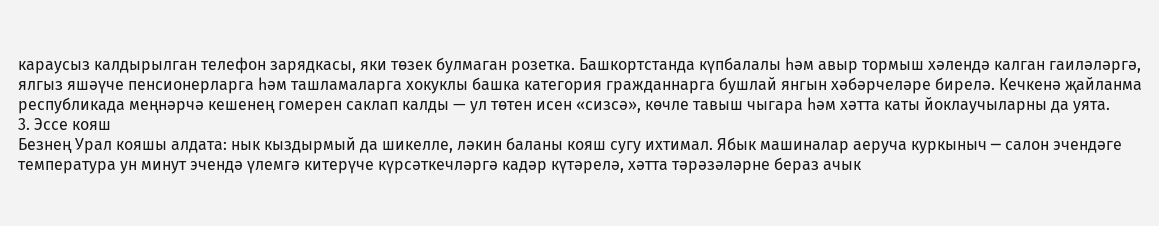караусыз калдырылган телефон зарядкасы, яки төзек булмаган розетка. Башкортстанда күпбалалы һәм авыр тормыш хәлендә калган гаиләләргә, ялгыз яшәүче пенсионерларга һәм ташламаларга хокуклы башка категория гражданнарга бушлай янгын хәбәрчеләре бирелә. Кечкенә җайланма республикада меңнәрчә кешенең гомерен саклап калды — ул төтен исен «сизсә», көчле тавыш чыгара һәм хәтта каты йоклаучыларны да уята.
3. Эссе кояш
Безнең Урал кояшы алдата: нык кыздырмый да шикелле, ләкин баланы кояш сугу ихтимал. Ябык машиналар аеруча куркыныч ─ салон эчендәге температура ун минут эчендә үлемгә китерүче күрсәткечләргә кадәр күтәрелә, хәтта тәрәзәләрне бераз ачык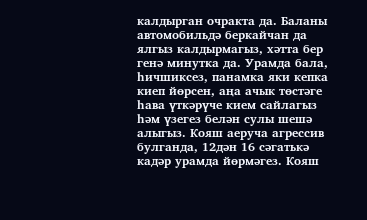калдырган очракта да. Баланы автомобильдә беркайчан да ялгыз калдырмагыз, хәтта бер генә минутка да. Урамда бала, һичшиксез, панамка яки кепка киеп йөрсен, аңа ачык төстәге һава үткәрүче кием сайлагыз һәм үзегез белән сулы шешә алыгыз. Кояш аеруча агрессив булганда, 12дән 16 сәгатькә кадәр урамда йөрмәгез. Кояш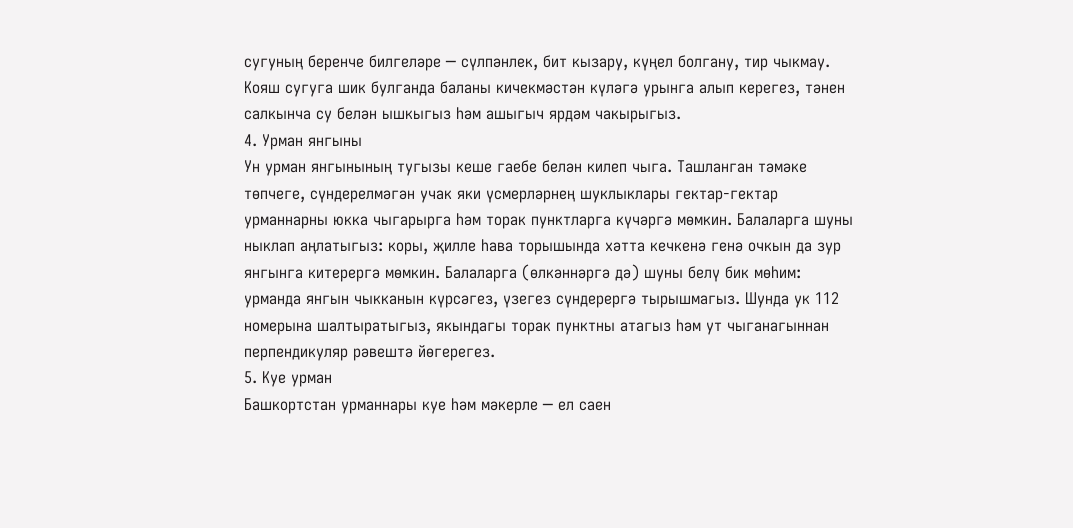сугуның беренче билгеләре ─ сүлпәнлек, бит кызару, күңел болгану, тир чыкмау. Кояш сугуга шик булганда баланы кичекмәстән күләгә урынга алып керегез, тәнен салкынча су белән ышкыгыз һәм ашыгыч ярдәм чакырыгыз.
4. Урман янгыны
Ун урман янгынының тугызы кеше гаебе белән килеп чыга. Ташланган тәмәке төпчеге, сүндерелмәгән учак яки үсмерләрнең шуклыклары гектар-гектар урманнарны юкка чыгарырга һәм торак пунктларга күчәргә мөмкин. Балаларга шуны ныклап аңлатыгыз: коры, җилле һава торышында хәтта кечкенә генә очкын да зур янгынга китерергә мөмкин. Балаларга (өлкәннәргә дә) шуны белү бик мөһим: урманда янгын чыкканын күрсәгез, үзегез сүндерергә тырышмагыз. Шунда ук 112 номерына шалтыратыгыз, якындагы торак пунктны атагыз һәм ут чыганагыннан перпендикуляр рәвештә йөгерегез.
5. Куе урман
Башкортстан урманнары куе һәм мәкерле ─ ел саен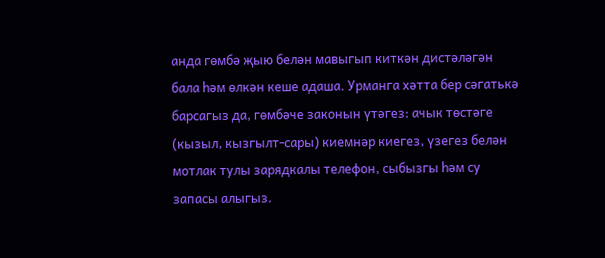анда гөмбә җыю белән мавыгып киткән дистәләгән бала һәм өлкән кеше адаша. Урманга хәтта бер сәгатькә барсагыз да, гөмбәче законын үтәгез: ачык төстәге (кызыл, кызгылт-сары) киемнәр киегез, үзегез белән мотлак тулы зарядкалы телефон, сыбызгы һәм су запасы алыгыз.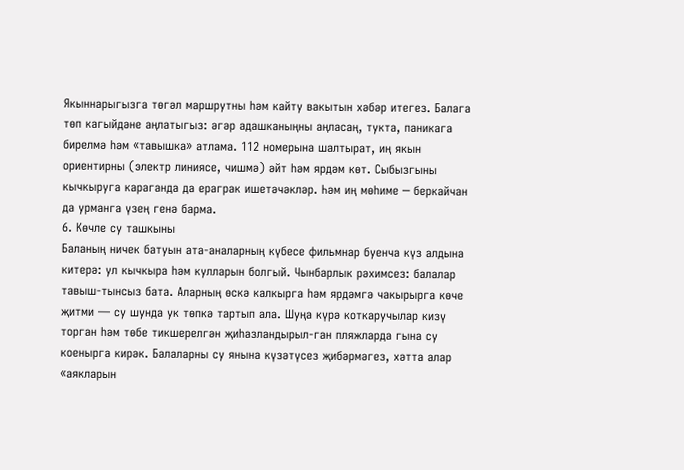Якыннарыгызга төгәл маршрутны һәм кайту вакытын хәбәр итегез. Балага төп кагыйдәне аңлатыгыз: әгәр адашканыңны аңласаң, тукта, паникага бирелмә һәм «тавышка» атлама. 112 номерына шалтырат, иң якын ориентирны (электр линиясе, чишмә) әйт һәм ярдәм көт. Сыбызгыны кычкыруга караганда да ераграк ишетәчәкләр. Һәм иң мөһиме ─ беркайчан да урманга үзең генә барма.
6. Көчле су ташкыны
Баланың ничек батуын ата-аналарның күбесе фильмнар буенча күз алдына китерә: ул кычкыра һәм кулларын болгый. Чынбарлык рәхимсез: балалар тавыш-тынсыз бата. Аларның өскә калкырга һәм ярдәмгә чакырырга көче җитми — су шунда ук төпкә тартып ала. Шуңа күрә коткаручылар кизү торган һәм төбе тикшерелгән җиһазландырыл-ган пляжларда гына су коенырга кирәк. Балаларны су янына күзәтүсез җибәрмәгез, хәтта алар «аякларын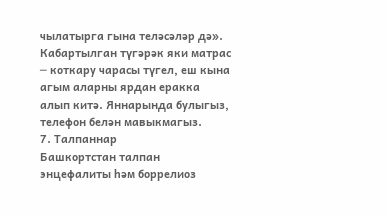чылатырга гына теләсәләр дә». Кабартылган түгәрәк яки матрас ─ коткару чарасы түгел, еш кына агым аларны ярдан еракка алып китә. Яннарында булыгыз, телефон белән мавыкмагыз.
7. Талпаннар
Башкортстан талпан энцефалиты һәм боррелиоз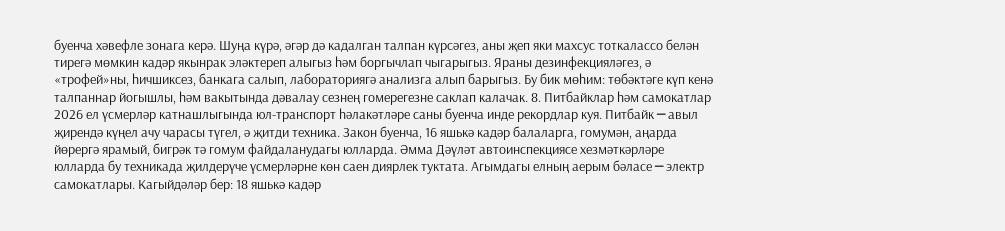буенча хәвефле зонага керә. Шуңа күрә, әгәр дә кадалган талпан күрсәгез, аны җеп яки махсус тоткалассо белән тирегә мөмкин кадәр якынрак эләктереп алыгыз һәм боргычлап чыгарыгыз. Яраны дезинфекцияләгез, ә «трофей»ны, һичшиксез, банкага салып, лабораториягә анализга алып барыгыз. Бу бик мөһим: төбәктәге күп кенә талпаннар йогышлы, һәм вакытында дәвалау сезнең гомерегезне саклап калачак. 8. Питбайклар һәм самокатлар 2026 ел үсмерләр катнашлыгында юл-транспорт һәлакәтләре саны буенча инде рекордлар куя. Питбайк ─ авыл җирендә күңел ачу чарасы түгел, ә җитди техника. Закон буенча, 16 яшькә кадәр балаларга, гомумән, аңарда йөрергә ярамый, бигрәк тә гомум файдаланудагы юлларда. Әмма Дәүләт автоинспекциясе хезмәткәрләре юлларда бу техникада җилдерүче үсмерләрне көн саен диярлек туктата. Агымдагы елның аерым бәласе ─ электр самокатлары. Кагыйдәләр бер: 18 яшькә кадәр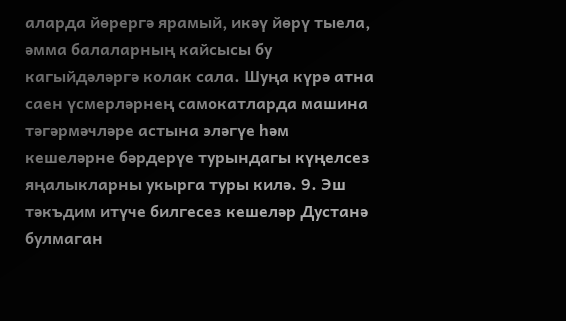аларда йөрергә ярамый, икәү йөрү тыела, әмма балаларның кайсысы бу кагыйдәләргә колак сала. Шуңа күрә атна саен үсмерләрнең самокатларда машина тәгәрмәчләре астына эләгүе һәм кешеләрне бәрдерүе турындагы күңелсез яңалыкларны укырга туры килә. 9. Эш тәкъдим итүче билгесез кешеләр Дустанә булмаган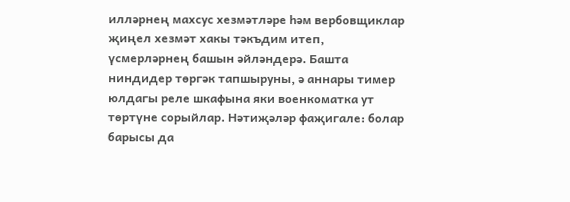илләрнең махсус хезмәтләре һәм вербовщиклар җиңел хезмәт хакы тәкъдим итеп, үсмерләрнең башын әйләндерә. Башта ниндидер төргәк тапшыруны, ә аннары тимер юлдагы реле шкафына яки военкоматка ут төртүне сорыйлар. Нәтиҗәләр фаҗигале: болар барысы да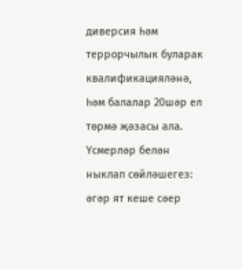диверсия һәм террорчылык буларак квалификацияләнә, һәм балалар 20шәр ел төрмә җәзасы ала. Үсмерләр белән ныклап сөйләшегез: әгәр ят кеше сәер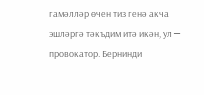гамәлләр өчен тиз генә акча эшләргә тәкъдим итә икән, ул ─ провокатор. Бернинди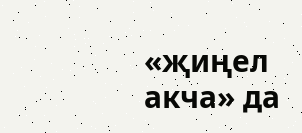«җиңел акча» да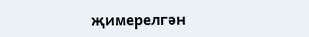җимерелгән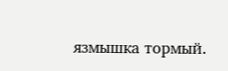язмышка тормый.